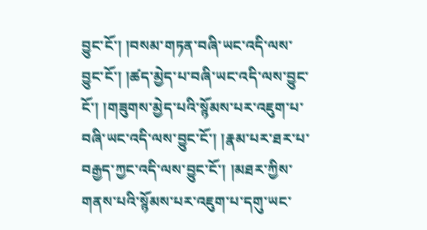བྱུང་ངོ་། །བསམ་གཏན་བཞི་ཡང་འདི་ལས་བྱུང་ངོ་། །ཚད་མྱེད་པ་བཞི་ཡང་འདི་ལས་བྱུང་ངོ་། །གཟུགས་མྱེད་པའི་སྙོམས་པར་འཇུག་པ་བཞི་ཡང་འདི་ལས་བྱུང་ངོ་། །རྣམ་པར་ཐར་པ་བརྒྱད་ཀྱང་འདི་ལས་བྱུང་ངོ་། །མཐར་ཀྱིས་གནས་པའི་སྙོམས་པར་འཇུག་པ་དགུ་ཡང་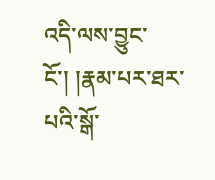འདི་ལས་བྱུང་ངོ་། །རྣམ་པར་ཐར་པའི་སྒོ་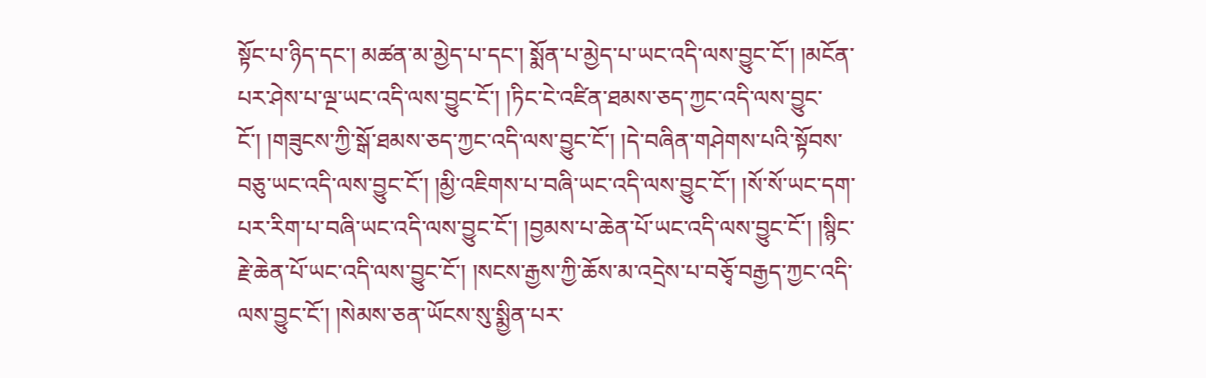སྟོང་པ་ཉིད་དང་། མཚན་མ་མྱེད་པ་དང་། སྨོན་པ་མྱེད་པ་ཡང་འདི་ལས་བྱུང་ངོ་། །མངོན་པར་ཤེས་པ་ལྔ་ཡང་འདི་ལས་བྱུང་ངོ་། །ཏིང་ངེ་འཛིན་ཐམས་ཅད་ཀྱང་འདི་ལས་བྱུང་ངོ་། །གཟུངས་ཀྱི་སྒོ་ཐམས་ཅད་ཀྱང་འདི་ལས་བྱུང་ངོ་། །དེ་བཞིན་གཤེགས་པའི་སྟོབས་བཅུ་ཡང་འདི་ལས་བྱུང་ངོ་། །མྱི་འཇིགས་པ་བཞི་ཡང་འདི་ལས་བྱུང་ངོ་། །སོ་སོ་ཡང་དག་པར་རིག་པ་བཞི་ཡང་འདི་ལས་བྱུང་ངོ་། །བྱམས་པ་ཆེན་པོ་ཡང་འདི་ལས་བྱུང་ངོ་། །སྙིང་རྗེ་ཆེན་པོ་ཡང་འདི་ལས་བྱུང་ངོ་། །སངས་རྒྱས་ཀྱི་ཆོས་མ་འདྲེས་པ་བཅྭོ་བརྒྱད་ཀྱང་འདི་ལས་བྱུང་ངོ་། །སེམས་ཅན་ཡོངས་སུ་སྨྱིན་པར་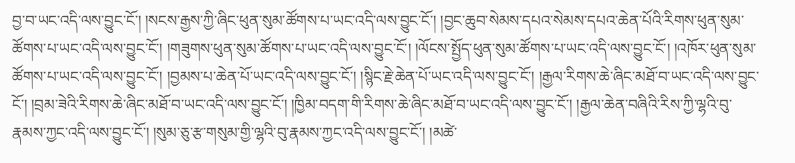བྱ་བ་ཡང་འདི་ལས་བྱུང་ངོ་། །སངས་རྒྱས་ཀྱི་ཞིང་ཕུན་སུམ་ཚོགས་པ་ཡང་འདི་ལས་བྱུང་ངོ་། །བྱང་ཆུབ་སེམས་དཔའ་སེམས་དཔའ་ཆེན་པོའི་རིགས་ཕུན་སུམ་ཚོགས་པ་ཡང་འདི་ལས་བྱུང་ངོ་། །གཟུགས་ཕུན་སུམ་ཚོགས་པ་ཡང་འདི་ལས་བྱུང་ངོ་། །ལོངས་སྤྱོད་ཕུན་སུམ་ཚོགས་པ་ཡང་འདི་ལས་བྱུང་ངོ་། །འཁོར་ཕུན་སུམ་ཚོགས་པ་ཡང་འདི་ལས་བྱུང་ངོ་། །བྱམས་པ་ཆེན་པོ་ཡང་འདི་ལས་བྱུང་ངོ་། །སྙིང་རྗེ་ཆེན་པོ་ཡང་འདི་ལས་བྱུང་ངོ་། །རྒྱལ་རིགས་ཆེ་ཞིང་མཐོ་བ་ཡང་འདི་ལས་བྱུང་ངོ་། །བྲམ་ཟེའི་རིགས་ཆེ་ཞིང་མཐོ་བ་ཡང་འདི་ལས་བྱུང་ངོ་། །ཁྱིམ་བདག་གི་རིགས་ཆེ་ཞིང་མཐོ་བ་ཡང་འདི་ལས་བྱུང་ངོ་། །རྒྱལ་ཆེན་བཞིའི་རིས་ཀྱི་ལྷའི་བུ་རྣམས་ཀྱང་འདི་ལས་བྱུང་ངོ་། །སུམ་ཅུ་རྩ་གསུམ་གྱི་ལྷའི་བུ་རྣམས་ཀྱང་འདི་ལས་བྱུང་ངོ་། །མཚེ་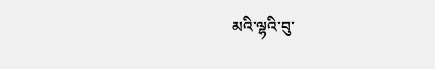མའི་ལྷའི་བུ་